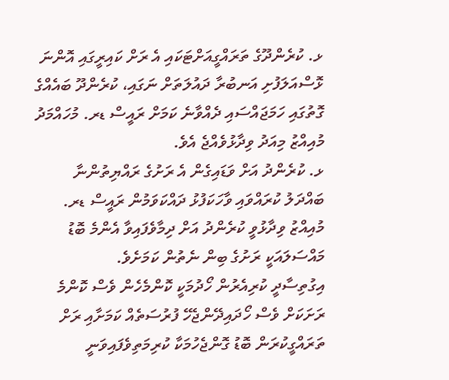ޅ. ކުރެންދޫގެ ތަރައްގީއަށްޓަކައި އެ ރަށް ކައިރީގައި އޮންނަ ޅޮސްއަލަފުށި އަނބުރާ ދައުލަތަށް ނަގައި، ކުރެންދޫ ބައެއްގެ ގޮތުގައި ހަމަޖައްސައި ދެއްވާނެ ކަމަށް ރައީސް ޑރ. މުހައްމަދު މުއިއްޒު މިއަދު ވިދާޅުވެއްޖެ އެވެ.
ޅ. ކުރެންދު އަށް ވަޑައިގެން އެ ރަށުގެ ރައްޔިތުންނާ ބައްދަލު ކުރައްވައި ވާހަކަފުޅު ދައްކަވަމުން ރައީސް ޑރ. މުއިއްޒު ވިދާޅުވީ ކުރެންދު އަށް ދިމާވެފައިވާ އެންމެ ބޮޑު މައްސަލައަކީ ރަށުގެ ބިން ނެތުން ކަމަށެވެ.
އިގުތިސާދީ ކުރިއެރުން ހޯދުމަކީ ކޮންމެހެން ވެސް ކޮންމެ ރަށަކަށް ވެސް ހޯދައިދޭންޖެހޭ ފުރުސަތެއް ކަމަށާއި ރަށް ތަރައްގީކުރަން ބޮޑު ގޮންޖެހުމަކާ ކުރިމަތިވެފައިވަނީ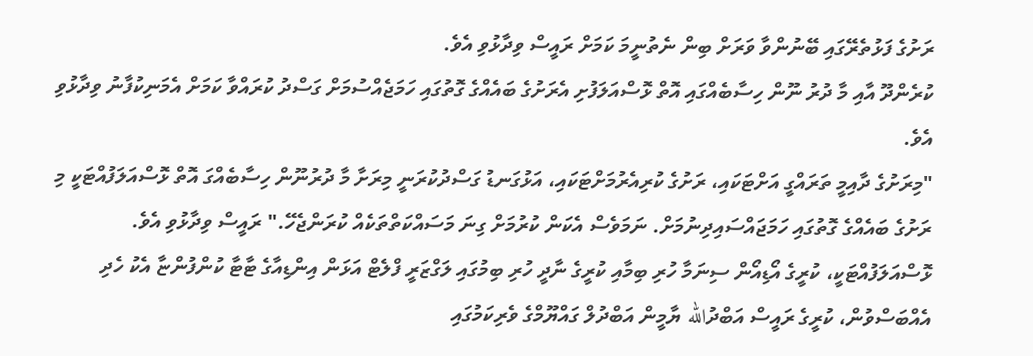ރަށުގެ ފަޅުތެރޭގައި ބޭނުންވާ ވަރަށް ބިން ނެތުނީމަ ކަމަށް ރައީސް ވިދާޅުވި އެވެ.
ކުރެންދޫ އާއި މާ ދުރު ނޫން ހިސާބެއްގައި އޮތް ޅޮސްއަލަފުށި އެރަށުގެ ބައެއްގެ ގޮތުގައި ހަމަޖެއްސުމަށް ގަސްދު ކުރައްވާ ކަމަށް އެމަނިކުފާނު ވިދާޅުވި އެވެ.
"މިރަށުގެ ދާއިމީ ތަރައްގީ އަށްޓަކައި، ރަށުގެ ކުރިއެރުމަށްޓަކައި، އަޅުގަނޑު ގަސްދުކުރަނީ މިރަށާ މާ ދުރުނޫން ހިސާބެއްގަ އޮތް ޅޮސްއަލަފުއްޓަކީ މި ރަށުގެ ބައެއްގެ ގޮތުގައި ހަމަޖައްސައިދިނުމަށް. ނަމަވެސް އެކަން ކުރުމަށް ގިނަ މަސައްކަތްތަކެއް ކުރަންޖެހޭ." ރައީސް ވިދާޅުވި އެވެ.
ޅޮސްއަލަފުއްޓަކީ، ކުރީގެ އޯޑިއޯން ސިނަމާ ހުރި ބިމާއި ކުރީގެ ނާދީ ހުރި ބިމުގައި ލަގްޒަރީ ފްލެޓް އަޅަން އިންޑިއާގެ ޓާޓާ ކުންފުންޏާ އެކު ހެދި އެއްބަސްވުން، ކުރީގެ ރައީސް އަބްދުالله ޔާމީން އަބްދުލް ގައްޔޫމްގެ ވެރިކަމުގައި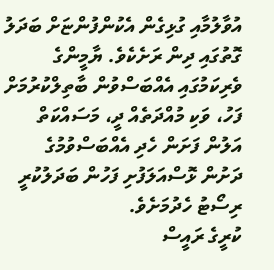އުވާލުމާއި ގުޅިގެން އެކުންފުންޏަށް ބަދަލު ގޮތުގައި ދިން ރަށެކެވެ. ޔާމީންގެ ވެރިކަމުގައި އެއްބަސްވުން ބާތިލްކުރުމަށް ފަހު، ވަކި މުއްދަތެއް ދީ، މަސައްކަތް އަލުން ފަށަން ހެދި އެއްބަސްވުމުގެ ދަށުން ޅޮސްއަލަފުށި ފަހުން ބަދަލުކުރީ ރިސޯޓު ހެދުމަށެވެ.
ކުރީގެ ރައީސް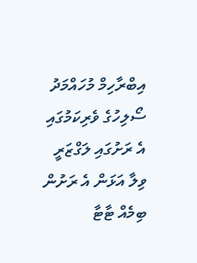އިބްރާހިމް މުހައްމަދު ސޯލިހުގެ ވެރިކަމުގައި އެ ރަށުގައި ލަގްޒަރީ ވިލާ އަޅަން އެ ރަށުން ބިމެއް ޓާޓާ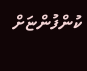ކުންފުންޏަށް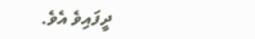ދީފައިވެ އެވެ.